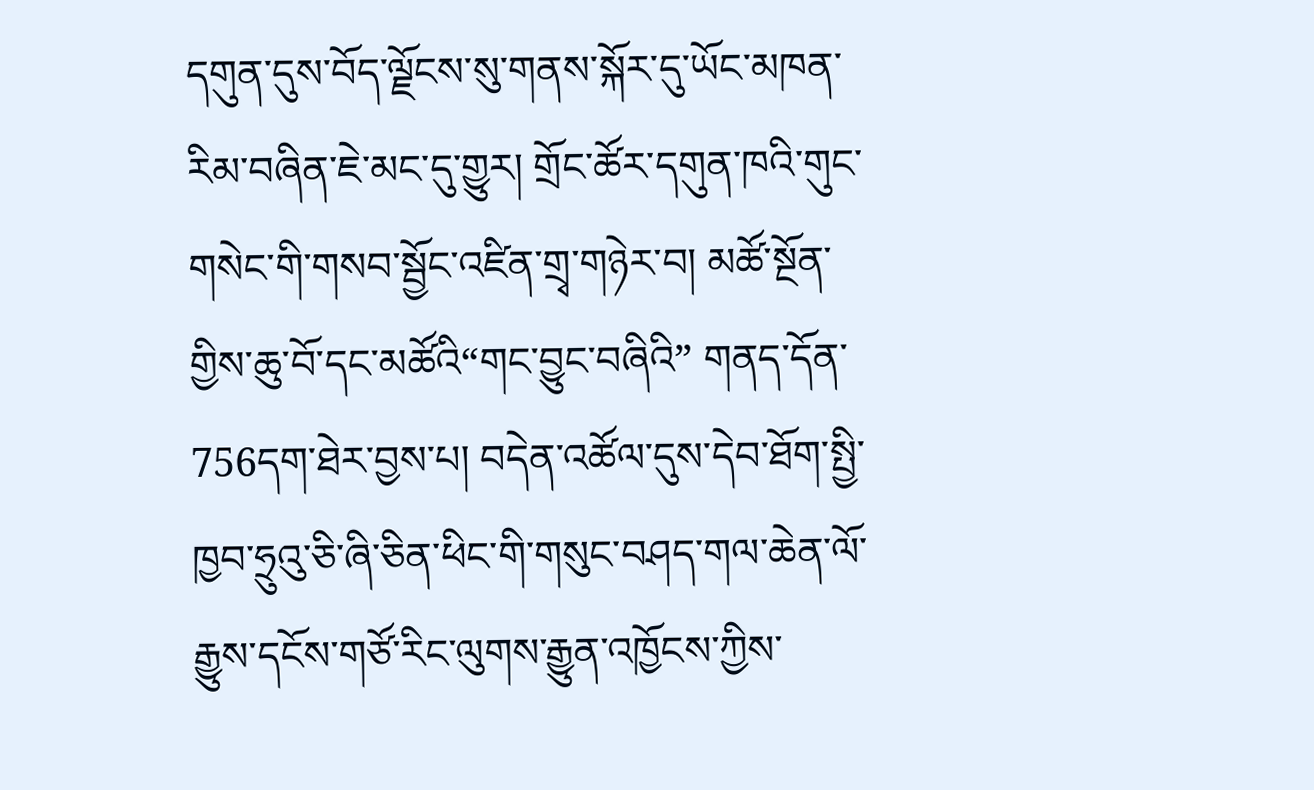དགུན་དུས་བོད་ལྗོངས་སུ་གནས་སྐོར་དུ་ཡོང་མཁན་རིམ་བཞིན་ཇེ་མང་དུ་གྱུར། གྲོང་ཚོར་དགུན་ཁའི་གུང་གསེང་གི་གསབ་སྦྱོང་འཛིན་གྲྭ་གཉེར་བ། མཚོ་སྔོན་གྱིས་ཆུ་བོ་དང་མཚོའི“གང་བྱུང་བཞིའི” གནད་དོན་756དག་ཐེར་བྱས་པ། བདེན་འཚོལ་དུས་དེབ་ཐོག་སྤྱི་ཁྱབ་ཧྲུའུ་ཅི་ཞི་ཅིན་ཕིང་གི་གསུང་བཤད་གལ་ཆེན་ལོ་རྒྱུས་དངོས་གཙོ་རིང་ལུགས་རྒྱུན་འཁྱོངས་ཀྱིས་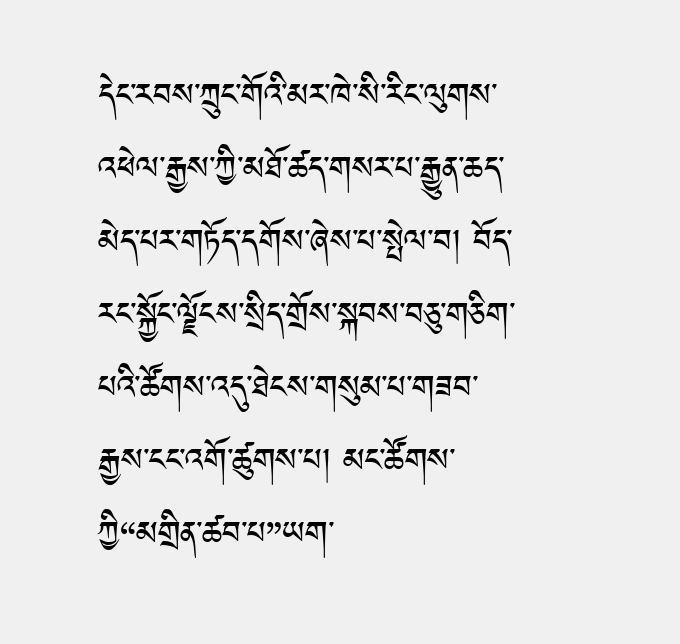དེང་རབས་ཀྲུང་གོའི་མར་ཁེ་སི་རིང་ལུགས་འཕེལ་རྒྱས་ཀྱི་མཐོ་ཚད་གསར་པ་རྒྱུན་ཆད་མེད་པར་གཏོད་དགོས་ཞེས་པ་སྤེལ་བ། བོད་རང་སྐྱོང་ལྗོངས་སྲིད་གྲོས་སྐབས་བཅུ་གཅིག་པའི་ཚོགས་འདུ་ཐེངས་གསུམ་པ་གཟབ་རྒྱས་ངང་འགོ་ཚུགས་པ། མང་ཚོགས་ཀྱི“མགྲིན་ཚབ་པ”ཡག་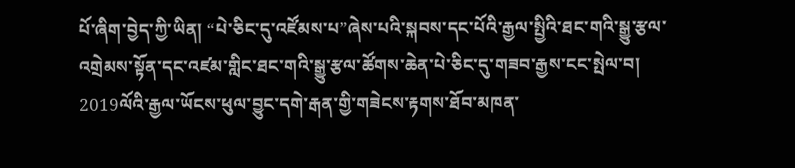པོ་ཞིག་བྱེད་ཀྱི་ཡིན། “པེ་ཅིང་དུ་འཛོམས་པ”ཞེས་པའི་སྐབས་དང་པོའི་རྒྱལ་སྤྱིའི་ཐང་གའི་སྒྱུ་རྩལ་འགྲེམས་སྟོན་དང་འཛམ་གླིང་ཐང་གའི་སྒྱུ་རྩལ་ཚོགས་ཆེན་པེ་ཅིང་དུ་གཟབ་རྒྱས་ངང་སྤེལ་བ། 2019ལོའི་རྒྱལ་ཡོངས་ཕུལ་བྱུང་དགེ་རྒན་གྱི་གཟེངས་རྟགས་ཐོབ་མཁན་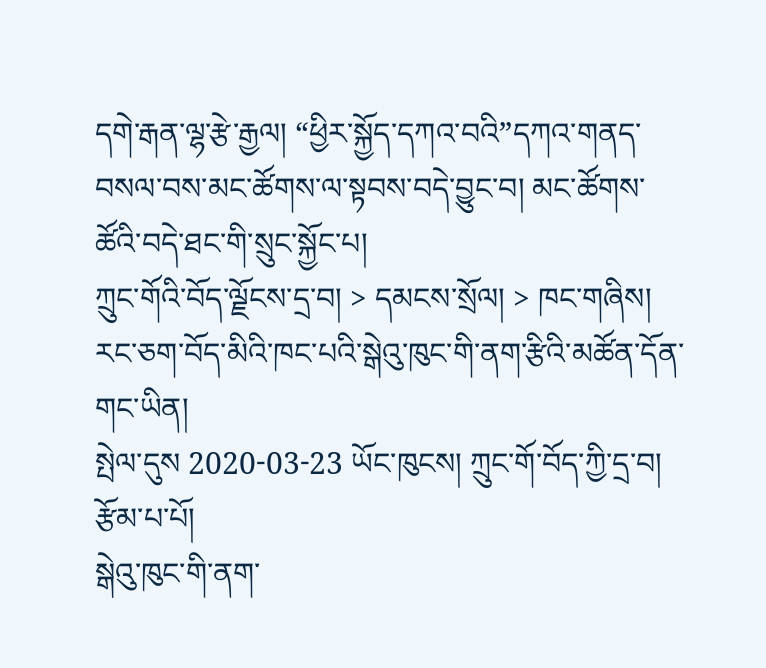དགེ་རྒན་ལྷ་རྩེ་རྒྱལ། “ཕྱིར་སྐྱོད་དཀའ་བའི”དཀའ་གནད་བསལ་བས་མང་ཚོགས་ལ་སྟབས་བདེ་བྱུང་བ། མང་ཚོགས་ཚོའི་བདེ་ཐང་གི་སྲུང་སྐྱོང་པ།
ཀྲུང་གོའི་བོད་ལྗོངས་དྲ་བ། > དམངས་སྲོལ། > ཁང་གཞིས།
རང་ཅག་བོད་མིའི་ཁང་པའི་སྒེའུ་ཁུང་གི་ནག་རྩིའི་མཚོན་དོན་གང་ཡིན།
སྤེལ་དུས 2020-03-23 ཡོང་ཁུངས། ཀྲུང་གོ་བོད་ཀྱི་དྲ་བ། རྩོམ་པ་པོ།
སྒེའུ་ཁུང་གི་ནག་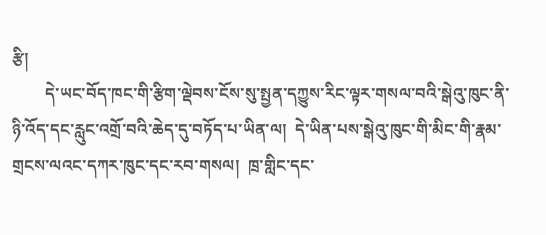རྩི།
        དེ་ཡང་བོད་ཁང་གི་རྩིག་ལྡེབས་ངོས་སུ་སྤྱན་དཀྱུས་རིང་ལྟར་གསལ་བའི་སྒེའུ་ཁུང་ནི་ཉི་འོད་དང་རླུང་འགྲོ་བའི་ཆེད་དུ་བཏོད་པ་ཡིན་ལ།  དེ་ཡིན་པས་སྒེའུ་ཁུང་གི་མིང་གི་རྣམ་གྲངས་ལའང་དཀར་ཁུང་དང་རབ་གསལ།  ཁྲ་གླིང་དང་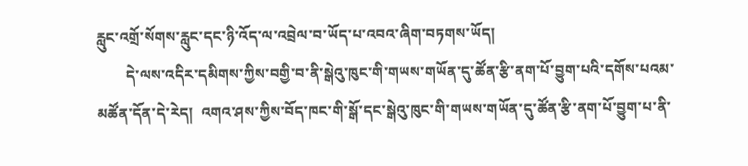རླུང་འགྲོ་སོགས་རླུང་དང་ཉི་འོད་ལ་འབྲེལ་བ་ཡོད་པ་འབའ་ཞིག་བཏགས་ཡོད།
        དེ་ལས་འདིར་དམིགས་ཀྱིས་བགྱི་བ་ནི་སྒེའུ་ཁུང་གི་གཡས་གཡོན་དུ་ཚོན་རྩི་ནག་པོ་བྱུག་པའི་དགོས་པའམ་མཚོན་དོན་དེ་རེད།  འགའ་ཤས་ཀྱིས་བོད་ཁང་གི་སྒོ་དང་སྒེའུ་ཁུང་གི་གཡས་གཡོན་དུ་ཚོན་རྩི་ནག་པོ་བྱུག་པ་ནི་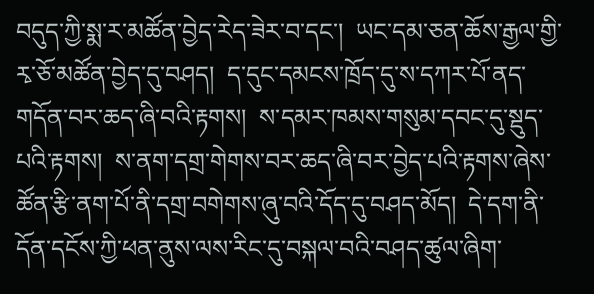བདུད་ཀྱི་སྨ་ར་མཚོན་བྱེད་རེད་ཟེར་བ་དང་།  ཡང་དམ་ཅན་ཆོས་རྒྱལ་གྱི་རྭ་ཅོ་མཚོན་བྱེད་དུ་བཤད།  ད་དུང་དམངས་ཁྲོད་དུ་ས་དཀར་པོ་ནད་གདོན་བར་ཆད་ཞི་བའི་རྟགས།  ས་དམར་ཁམས་གསུམ་དབང་དུ་སྡུད་པའི་རྟགས།  ས་ནག་དགྲ་གེགས་བར་ཆད་ཞི་བར་བྱེད་པའི་རྟགས་ཞེས་ཚོན་རྩི་ནག་པོ་ནི་དགྲ་བགེགས་ཞུ་བའི་དོད་དུ་བཤད་མོད།  དེ་དག་ནི་དོན་དངོས་ཀྱི་ཕན་ནུས་ལས་རིང་དུ་བསྐལ་བའི་བཤད་ཚུལ་ཞིག་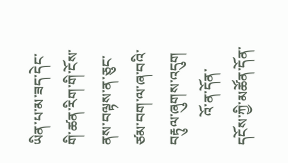ཡིན་པ་མ་ཟད་དེང་གི་ཚན་རིག་གི་ངོས་ནས་བལྟས་ན་ཅུང་ཙམ་བག་ལ་ཞ་བའི་བརྟུལ་ཞུགས་འདུག
        འོ་ན་དོན་དངོས་ཀྱི་མཚོན་དོན་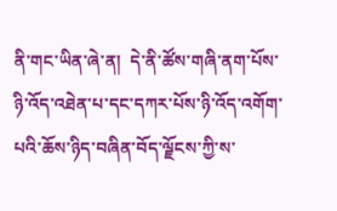ནི་གང་ཡིན་ཞེ་ན།  དེ་ནི་ཚོས་གཞི་ནག་པོས་ཉི་འོད་འཐེན་པ་དང་དཀར་པོས་ཉི་འོད་འགོག་པའི་ཆོས་ཉིད་བཞིན་བོད་ལྗོངས་ཀྱི་ས་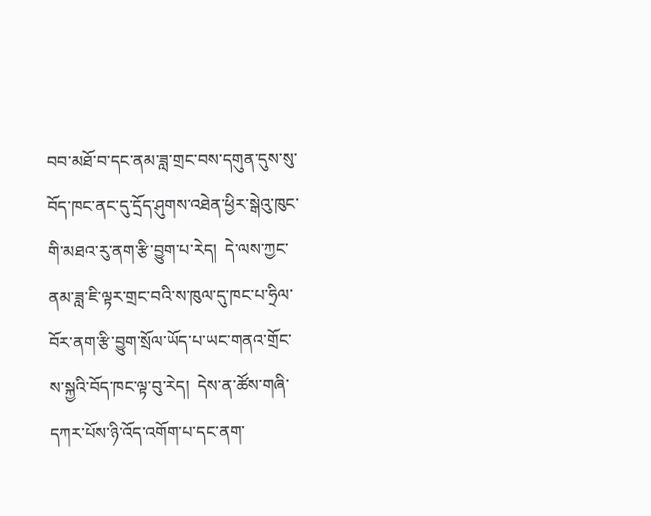བབ་མཐོ་བ་དང་ནམ་ཟླ་གྲང་བས་དགུན་དུས་སུ་བོད་ཁང་ནང་དུ་དྲོད་ཤུགས་འཐེན་ཕྱིར་སྒེའུ་ཁུང་གི་མཐའ་རུ་ནག་རྩི་བྱུག་པ་རེད།  དེ་ལས་ཀྱང་ནམ་ཟླ་ཇི་ལྟར་གྲང་བའི་ས་ཁུལ་དུ་ཁང་པ་ཧྲིལ་བོར་ནག་རྩི་བྱུག་སྲོལ་ཡོད་པ་ཡང་གནའ་གྲོང་ས་སྐྱའི་བོད་ཁང་ལྟ་བུ་རེད།  དེས་ན་ཚོས་གཞི་དཀར་པོས་ཉི་འོད་འགོག་པ་དང་ནག་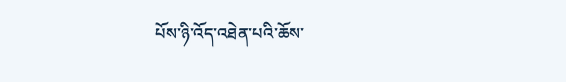པོས་ཉི་འོད་འཐེན་པའི་ཆོས་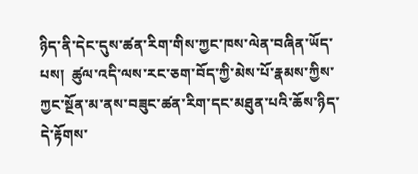ཉིད་ནི་དེང་དུས་ཚན་རིག་གིས་ཀྱང་ཁས་ལེན་བཞིན་ཡོད་པས།  ཚུལ་འདི་ལས་རང་ཅག་བོད་ཀྱི་མེས་པོ་རྣམས་ཀྱིས་ཀྱང་སྔོན་མ་ནས་བཟུང་ཚན་རིག་དང་མཐུན་པའི་ཆོས་ཉིད་དེ་རྟོགས་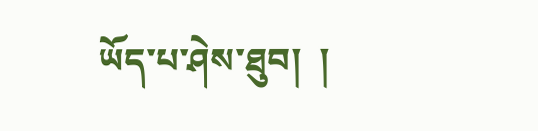ཡོད་པ་ཤེས་ཐུབ།  །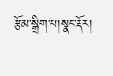རྩོམ་སྒྲིག་པ།སྣང་རྡོར།